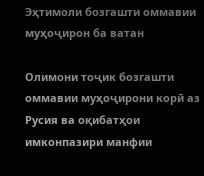Эҳтимоли бозгашти оммавии муҳоҷирон ба ватан

Олимони тоҷик бозгашти оммавии муҳоҷирони корӣ аз Русия ва оқибатҳои имконпазири манфии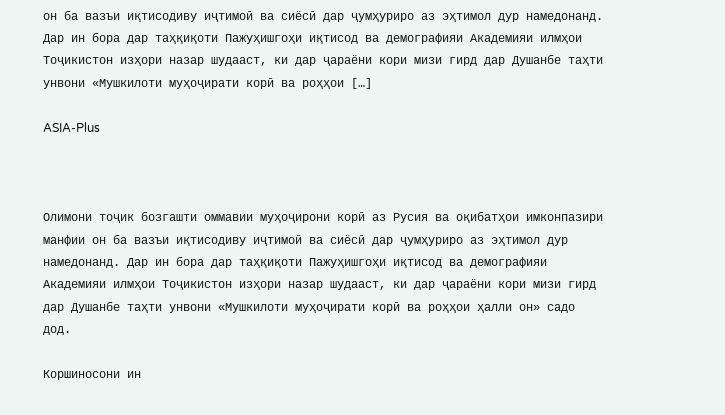он ба вазъи иқтисодиву иҷтимоӣ ва сиёсӣ дар ҷумҳуриро аз эҳтимол дур намедонанд. Дар ин бора дар таҳқиқоти Пажуҳишгоҳи иқтисод ва демографияи Академияи илмҳои Тоҷикистон изҳори назар шудааст, ки дар ҷараёни кори мизи гирд дар Душанбе таҳти унвони «Мушкилоти муҳоҷирати корӣ ва роҳҳои […]

ASIA-Plus



Олимони тоҷик бозгашти оммавии муҳоҷирони корӣ аз Русия ва оқибатҳои имконпазири манфии он ба вазъи иқтисодиву иҷтимоӣ ва сиёсӣ дар ҷумҳуриро аз эҳтимол дур намедонанд. Дар ин бора дар таҳқиқоти Пажуҳишгоҳи иқтисод ва демографияи Академияи илмҳои Тоҷикистон изҳори назар шудааст, ки дар ҷараёни кори мизи гирд дар Душанбе таҳти унвони «Мушкилоти муҳоҷирати корӣ ва роҳҳои ҳалли он» садо дод.

Коршиносони ин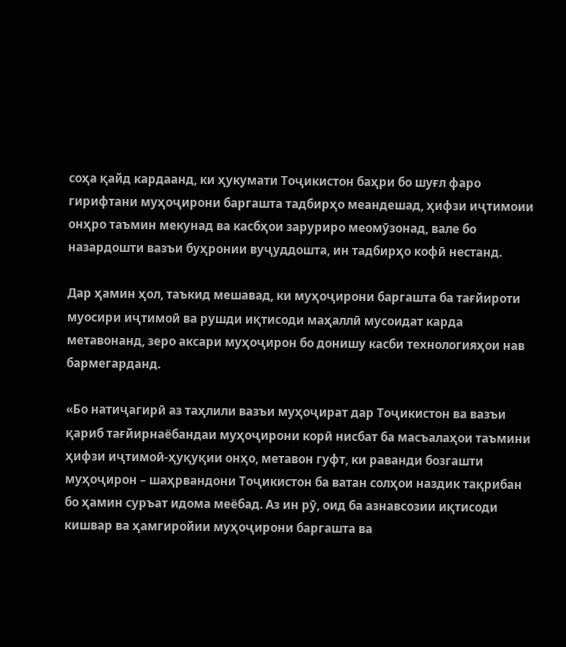соҳа қайд кардаанд, ки ҳукумати Тоҷикистон баҳри бо шуғл фаро гирифтани муҳоҷирони баргашта тадбирҳо меандешад, ҳифзи иҷтимоии онҳро таъмин мекунад ва касбҳои заруриро меомӯзонад, вале бо назардошти вазъи буҳронии вуҷуддошта, ин тадбирҳо кофӣ нестанд.

Дар ҳамин ҳол, таъкид мешавад, ки муҳоҷирони баргашта ба тағйироти муосири иҷтимоӣ ва рушди иқтисоди маҳаллӣ мусоидат карда метавонанд, зеро аксари муҳоҷирон бо донишу касби технологияҳои нав бармегарданд.

«Бо натиҷагирӣ аз таҳлили вазъи муҳоҷират дар Тоҷикистон ва вазъи қариб тағйирнаёбандаи муҳоҷирони корӣ нисбат ба масъалаҳои таъмини ҳифзи иҷтимоӣ-ҳуқуқии онҳо, метавон гуфт, ки раванди бозгашти муҳоҷирон – шаҳрвандони Тоҷикистон ба ватан солҳои наздик тақрибан бо ҳамин суръат идома меёбад. Аз ин рӯ, оид ба азнавсозии иқтисоди кишвар ва ҳамгиройии муҳоҷирони баргашта ва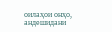оилаҳои онҳо, андешидани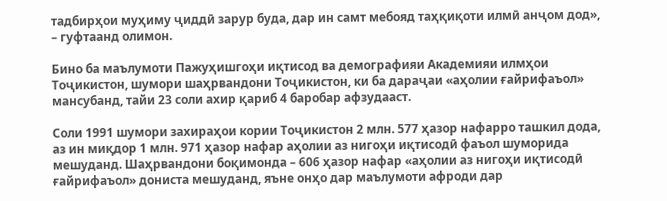тадбирҳои муҳиму ҷиддӣ зарур буда, дар ин самт мебояд таҳқиқоти илмӣ анҷом дод», – гуфтаанд олимон.

Бино ба маълумоти Пажуҳишгоҳи иқтисод ва демографияи Академияи илмҳои Тоҷикистон, шумори шаҳрвандони Тоҷикистон, ки ба дараҷаи «аҳолии ғайрифаъол» мансубанд, тайи 23 соли ахир қариб 4 баробар афзудааст.

Соли 1991 шумори захираҳои кории Тоҷикистон 2 млн. 577 ҳазор нафарро ташкил дода, аз ин миқдор 1 млн. 971 ҳазор нафар аҳолии аз нигоҳи иқтисодӣ фаъол шуморида мешуданд. Шаҳрвандони боқимонда – 606 ҳазор нафар «аҳолии аз нигоҳи иқтисодӣ ғайрифаъол» дониста мешуданд, яъне онҳо дар маълумоти афроди дар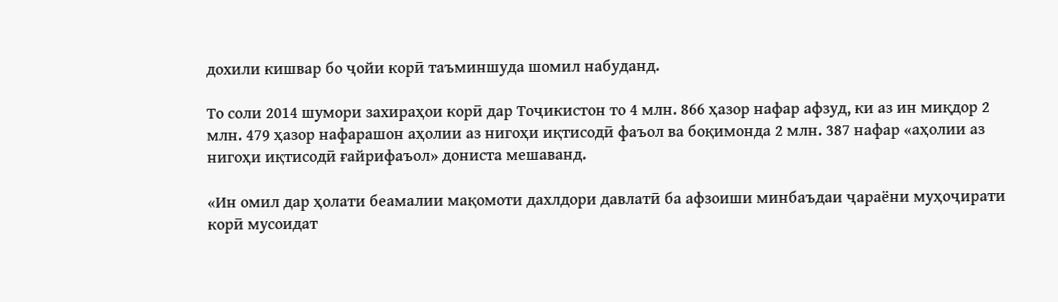дохили кишвар бо ҷойи корӣ таъминшуда шомил набуданд.

То соли 2014 шумори захираҳои корӣ дар Тоҷикистон то 4 млн. 866 ҳазор нафар афзуд, ки аз ин миқдор 2 млн. 479 ҳазор нафарашон аҳолии аз нигоҳи иқтисодӣ фаъол ва боқимонда 2 млн. 387 нафар «аҳолии аз нигоҳи иқтисодӣ ғайрифаъол» дониста мешаванд.

«Ин омил дар ҳолати беамалии мақомоти дахлдори давлатӣ ба афзоиши минбаъдаи ҷараёни муҳоҷирати корӣ мусоидат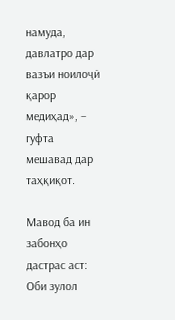намуда, давлатро дар вазъи ноилоҷӣ қарор медиҳад», – гуфта мешавад дар таҳқиқот.

Мавод ба ин забонҳо дастрас аст:
Оби зулол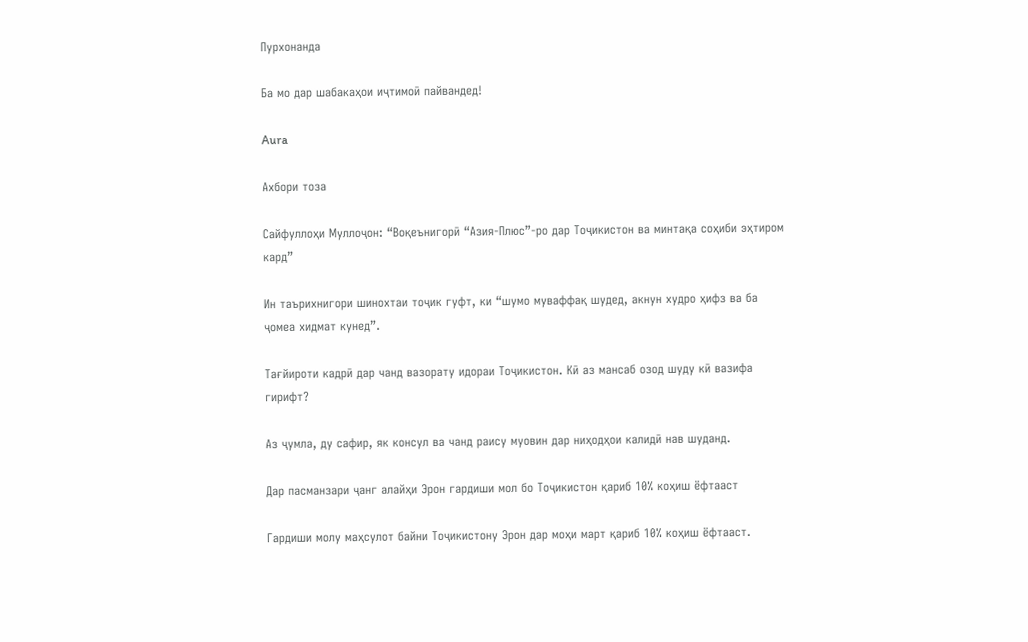Пурхонанда

Ба мо дар шабакаҳои иҷтимоӣ пайвандед!

Aura

Ахбори тоза

Сайфуллоҳи Муллоҷон: “Воқеънигорӣ “Азия-Плюс”-ро дар Тоҷикистон ва минтақа соҳиби эҳтиром кард”

Ин таърихнигори шинохтаи тоҷик гуфт, ки “шумо муваффақ шудед, акнун худро ҳифз ва ба ҷомеа хидмат кунед”.

Тағйироти кадрӣ дар чанд вазорату идораи Тоҷикистон. Кӣ аз мансаб озод шуду кӣ вазифа гирифт?

Аз ҷумла, ду сафир, як консул ва чанд раису муовин дар ниҳодҳои калидӣ нав шуданд.

Дар пасманзари ҷанг алайҳи Эрон гардиши мол бо Тоҷикистон қариб 10% коҳиш ёфтааст

Гардиши молу маҳсулот байни Тоҷикистону Эрон дар моҳи март қариб 10% коҳиш ёфтааст.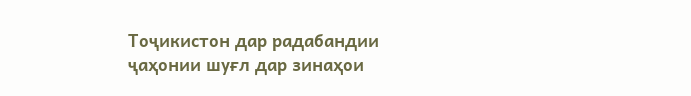Тоҷикистон дар радабандии ҷаҳонии шуғл дар зинаҳои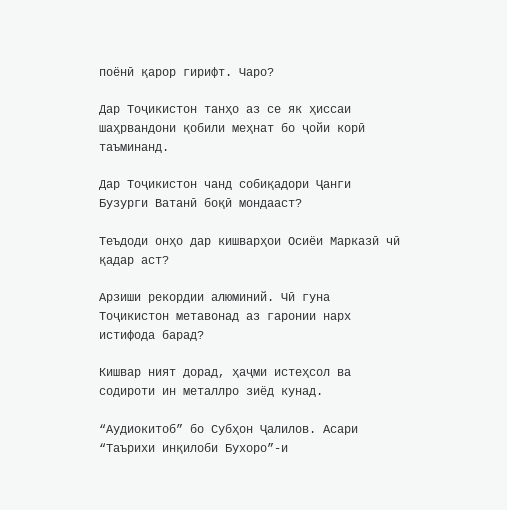поёнӣ қарор гирифт. Чаро?

Дар Тоҷикистон танҳо аз се як ҳиссаи шаҳрвандони қобили меҳнат бо ҷойи корӣ таъминанд.

Дар Тоҷикистон чанд собиқадори Ҷанги Бузурги Ватанӣ боқӣ мондааст?

Теъдоди онҳо дар кишварҳои Осиёи Марказӣ чӣ қадар аст?

Арзиши рекордии алюминий. Чӣ гуна Тоҷикистон метавонад аз гаронии нарх истифода барад?

Кишвар ният дорад, ҳаҷми истеҳсол ва содироти ин металлро зиёд кунад.

“Аудиокитоб” бо Субҳон Ҷалилов. Асари “Таърихи инқилоби Бухоро”-и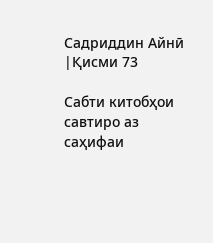Садриддин Айнӣ |Қисми 73

Cабти китобҳои савтиро аз саҳифаи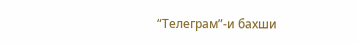“Телеграм”-и бахши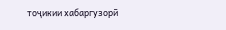тоҷикии хабаргузорӣ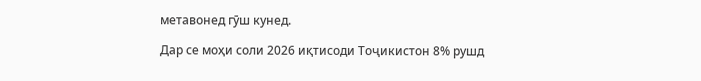метавонед гӯш кунед.

Дар се моҳи соли 2026 иқтисоди Тоҷикистон 8% рушд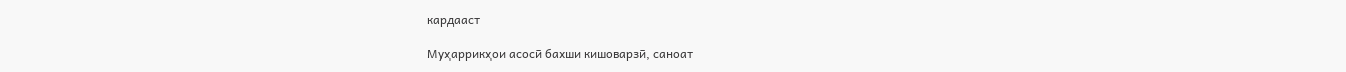кардааст

Муҳаррикҳои асосӣ бахши кишоварзӣ, саноат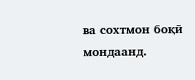ва сохтмон боқӣ мондаанд.